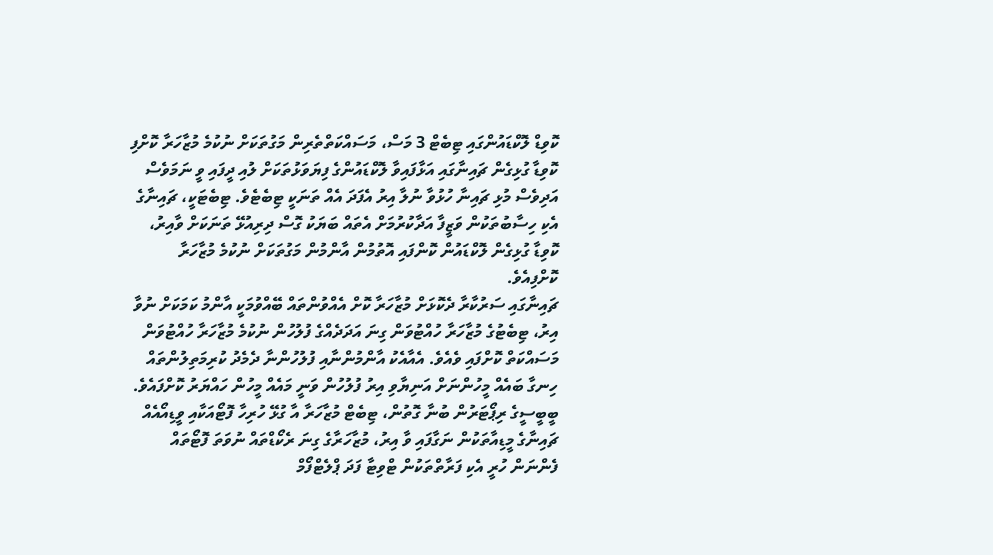ކޮވިޑް ލޮކްޑައުންގައި ޓިބެޓް 3 މަސް، މަސައްކަތްތެރިން މަގުތަކަށް ނުކުމެ މުޒާހަރާ ކޮށްފި
ކޮވިޑާ ގުޅިގެން ޗައިނާގައި އަޅާފައިވާ ލޮކްޑައުންގެ ފިޔަވަޅުތަކަށް ލުއި ދީފައި ވީ ނަމަވެސް އަދިވެސް މުޅި ޗައިނާ ހުޅުވާ ނުލާ އިރު އެފަދަ އެއް ތަނަކީ ޓިބެޓެވެ. ޓިބެޓަކީ، ޗައިނާގެ އެކި ހިސާބުތަކުން ވަޒީފާ އަދާކުރުމަށް އެތައް ބަޔަކު ގޮސް ދިރިއުޅޭ ތަނަކަށް ވާއިރު، ކޮވިޑާ ގުޅިގެން ލޮކްޑައުން ކޮންފައި އޮތުމުން އާންމުން މަގުތަކަށް ނުކުމެ މުޒާހަރާ ކޮށްފިއެވެ.
ޗައިނާގައި ސަރުކާރާ ދެކޮޅަށް މުޒާހަރާ ކޮށް އެއްވުންތައް ބޭއްވުމަކީ އާންމު ކަމަކަށް ނުވާ އިރު، ޓިބެޓުގެ މުޒާހަރާ ހުއްޓުވަން ގިނަ އަދަދެއްގެ ފުލުހުން ނުކުމެ މުޒާހަރާ ހުއްޓުވަން މަސައްކަތް ކޮށްފައި ވެއެވެ. އެއާއެކު އާންމުންނާއި ފުލުހުންނާ ދެމެދު ކުރިމަތިލުންތައް ހިނގާ ބައެއް މީހުންނަށް އަނިޔާވި އިރު ފުލުހުން ވަނީ މައެއް މީހުން ހައްޔަރު ކޮށްފައެވެ.
ބީބީސީގެ ރިޕޯޓަރުން ބުނާ ގޮތުން، ޓިބެޓް މުޒާހަރާ އާ ގުޅޭ ހުރިހާ ފޮޓޯއަކާއި ވީޑިއޯއެއް ޗައިނާގެ މީޑިއާތަކުން ނަގާފައި ވާ އިރު، މުޒާހަރާގެ ގިނަ ރެކޯޑްތައް ނުވަތަ ފޮޓޯތައް ފެންނަން ހުރީ އެކި ފަރާތްތަކުން ޓްވިޓާ ފަދަ ޕްލެޓްފޯމް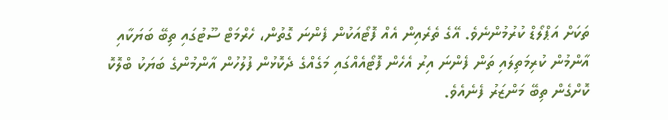ތަކަށް އަޕްލޯޑް ކުރުމުންނެވެ. އޭގެ ތެރެއިން އެއް ފޮޓޯއަކުން ފެންނަ ގޮތުން، ހެރްމަޓް ސޫޓުގައި ތިބޭ ބަޔަކާއި އާންމުން ކުރިމަތިލައި ތަން ފެންނަ އިރު އެހެން ފޮޓޯއެއްގައި މަގެއްގެ ދެކޮޅުން ފުލުހުން އާންމުންގެ ބަޔަކު ބްލޮކޮ ކޮށްގެން ތިބޭ މަންޒަރު ފެނެއެވެ.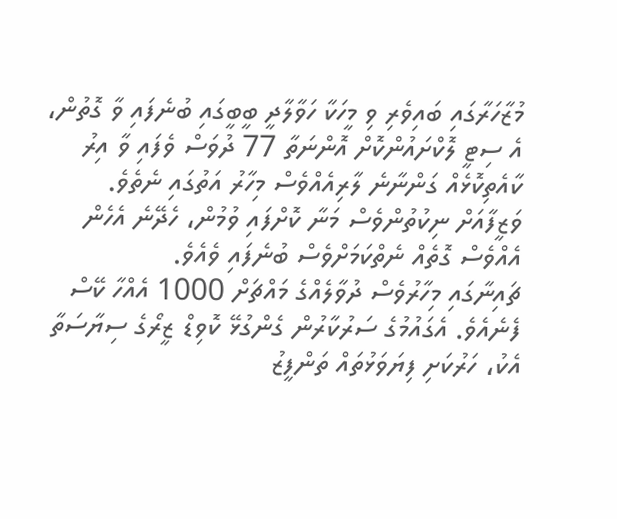މުޒާހަރާގައި ބައިވެރި ވި މީހަކާ ހަވާލާދީ ބީބީގައި ބުނެފައި ވާ ގޮތުން، އެ ސިޓީ ލޮކްށައުންކޮށް އޮންނަތާ 77 ދުވަސް ވެފައި ވާ އިރު ކާއެތިކޮޅެއް ގަންނާނެ ލާރިއެއްވެސް މިހާރު އަތުގައި ނެތެވެ. ވަޒީފާއަށް ނިކުތުންވެސް މަނާ ކޮށްފައި ވުމުން، ހެދޭނެ އެހެން އެއްވެސް ގޮތެއް ނެތްކަމަށްވެސް ބުނެފައި ވެއެވެ.
ޗައިނާގައި މިހާރުވެސް ދުވާލެއްގެ މައްޗަށް 1000 އެއްހާ ކޭސް ފެނެއެވެ. އެގައުމުގެ ސަރުކާރުން ގެންގުޅޭ ކޮވިޑް ޒީރޯގެ ސިޔާސަތާ އެކު، ހަރުކަށި ފިޔަވަޅުތައް ތަންފީޒު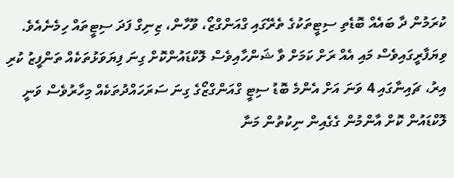ކުރަމުން ދާ ބައެއް ބޮޑެތި ސިޓީތަކުގެ ތެރޭގައި ގްއަންގްޒޯ، ވޫހާން، ޒިނިގް ފަދަ ސިޓީތައް ހިމެނެއެވެ.
ވިޔަފާރީގައިވެސް މައި އެއް ރަށް ކަމަށް ވާ ޝަންހާއިވެސް ލޮކްޑައުންކޮށް ގިނަ ފިޔަވަޅުތަކެއް ތަންފީޒު ކުރި އިރު، ޗައިނާގައި 4 ވަނަ އަށް އެންމެ ބޮޑު ސިޓީ ގްއަންގްޒޯގެ ގިނަ ސަރަހައްދުތަކެއް މިހާރުވެސް ވަނީ ލޮކްޑައުން ކޮށް އާންމުން ގެގެއިން ނިކުތުން މަނާ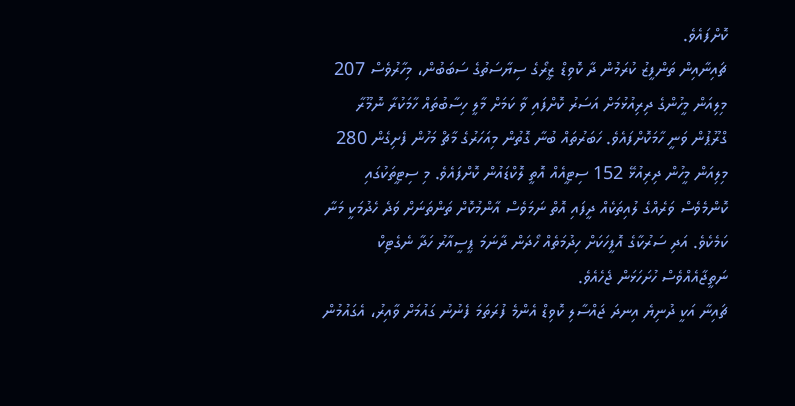ކޮށްފައެވެ.
ޗައިނާއިން ތަންފީޒު ކުރަމުން ދާ ކޮވިޑް ޒީރޯގެ ސިޔާސަތުގެ ސަބަބުން، މިހާރުވެސް 207 މިލިއަން މީހުންގެ ދިރިއުޅުމަށް އަސަރު ކޮށްފައި ވާ ކަމަށް މާލީ ހިސާބުތައް ހާމަކުރާ ނޮމޫރާ ގްރޫޕުން ވަނީ ހާމަކޮށްފައެވެ. ހަބަރުތައް ބުނާ ގޮތުން މިއަހަރުގެ މާޗް މަހުން ފެށިގެން 280 މިލިއަން މީހުން ދިރިއުޅޭ 152 ސިޓީއެއް އޮތީ ލޮކްޑައުން ކޮށްފައެވެ. މި ސިޓީތަކުގައި ކޮންމެވެސް ވަރެއްގެ ލުއިތަކެއް ދީފައި އޮތް ނަމަވެސް އާންމުކޮށް ތަންތަނަށް ވަދެ ހެދުމަކީ މަނާ ކަމެކެވެ. އަދި ސަރުކާގެ އޮފީހަކަށް ހިދުމަތެއް ހޯދަން ދާނަމަ ޕީސީއާރު ހަދާ ނެގެޓިކް ނަތީޖާއެއްވެސް ހުށަހަޅަން ޖެހެއެވެ.
ޗައިނާ އަކީ ދުނިޔެ އިނދަ ޖައްސާލި ކޮވިޑް އެންމެ ފުރަތަމަ ފެނުނު ގައުމަށް ވާއިރު، އެގައުމުން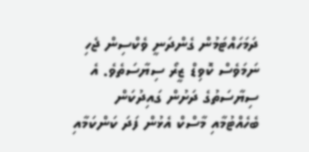ދަމަހައްޓަމުން ގެންދަނީ ވެކްސިން ޖެހި ނަމަވެސް ކޮވިޑް ޒީރޯ ސިޔާސަތެވެ. އެ ސިޔާސަތުގެ ދަށުން ގައިދުކަން ބެހެއްޓުމާއި މާސްކް އެޅުން ފަދަ ކަންކަމާއި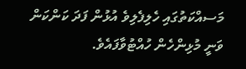މަސއްކަތުގައި ހެލިފެލިވެ އުޅުން ފަދަ ކަންކަން ވަނީ މުޅިންހެން ހުއްޓުވާފައެވެ.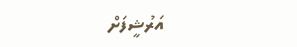އަރުޝީފަށް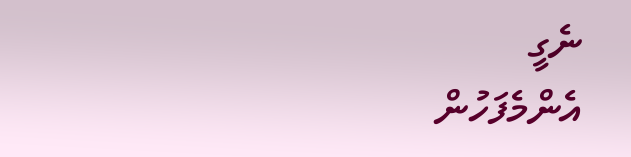ނެގީ
އެންމެފަހުން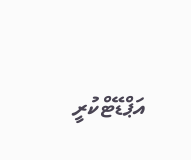އަޕްޑޭޓްކުރީ